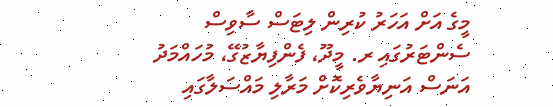މީގެ އަށް އަހަރު ކުރިން ލިޓަސް ސާވިސް ސެންޓަރުގައި ރ. މީދޫ، ފެންފިޔާޒުގޭ، މުހައްމަދު އަނަސް އަނިޔާވެރިކޮށް މަރާލި މައްސަލާގައި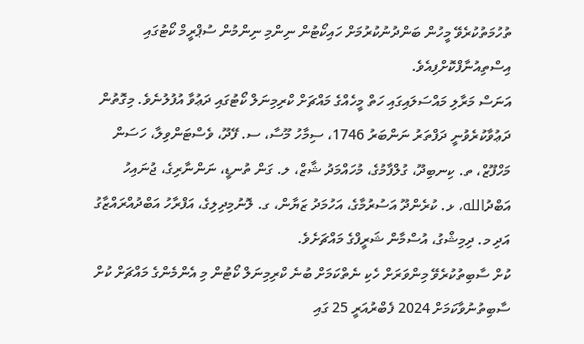ތުހުމަތުކުރެވޭ މީހުން ބަންދުނުކުރުމަށް ހައިކޯޓުން ނިންމި ނިންމުން ސުޕްރީމް ކޯޓުގައި އިސްތިއުނާފްކޮށްފިއެވެ.
އަނަސް މަރާލި މައްސަލައިގައި ހަތް މީހެއްގެ މައްޗަށް ކްރިމިނަލް ކޯޓުގައި ދަޢުވާ އުފުލުނެވެ. މިގޮތުން ދަޢުވާކުރެވުނީ ދަފްތަރު ނަންބަރު 1746، ސިމާހު މޫސާ، ސ. ފޭދޫ، ވެސްޓަންވިލާ، ހަސަން މަހްފޫޒް، ތ. ކިނބިދޫ، ގުލްފާމުގެ، މުހައްމަދު ޝާޒް، ލ. ގަން ތުނޑީ، ނަންނާރިގެ، ޖުނައިހު އަބްދުالله، ޅ. ކުރެންދޫ އަސުރުމާގެ، އަހުމަދު ޒަޔާން، ގ. ލޮނުމިދިލިގެ، އަފްރާހު އަބްދުއްރައްޒާގު އަދި މ. ދިމިޝްގު، އުސްމާން ޝަރީފްގެ މައްޗަށެވެ.
ކުށް ސާބިތުކުރެވޭ މިންވަރަށް ހެކި ނެތްކަމަށް ބުނެ ކްރިމިނަލް ކޯޓުން މި އެންމެންގެ މައްޗަށް ކުށް ސާބިތުނުވާކަމަށް 2024 ފެބްރުއަރީ 25 ގައި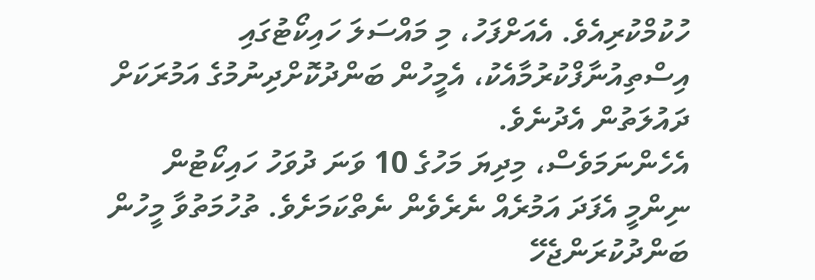ހުކުމްކުރިއެވެ. އެއަށްފަހު، މި މައްސަލަ ހައިކޯޓުގައި އިސްތިއުނާފްކުރުމާއެކު، އެމީހުން ބަންދުކޮށްދިނުމުގެ އަމުރަކަށް ދައުލަތުން އެދުނެވެ.
އެހެންނަމަވެސް، މިދިޔަ މަހުގެ 10 ވަނަ ދުވަހު ހައިކޯޓުން ނިންމީ އެފަދަ އަމުރެއް ނެރެވެން ނެތްކަމަށެވެ. ތުހުމަތުވާ މީހުން ބަންދުކުރަންޖެހޭ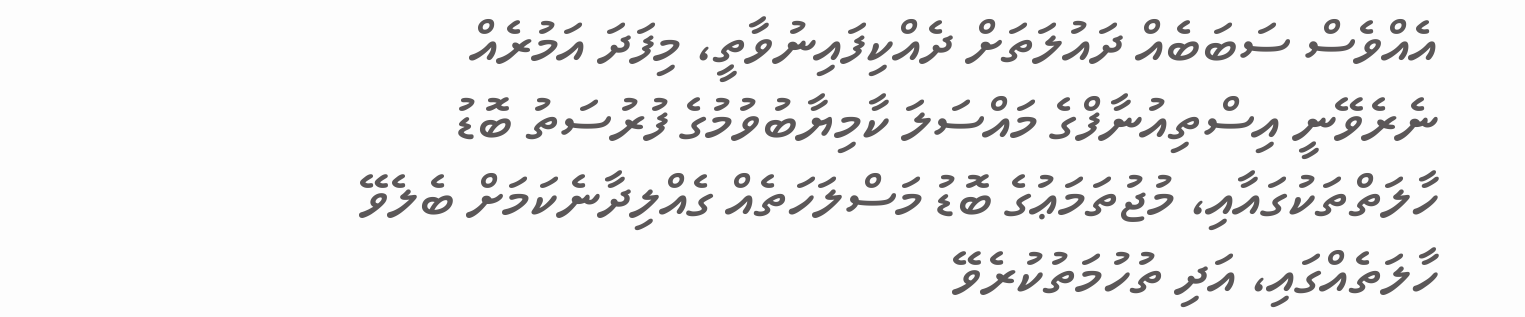އެއްވެސް ސަބަބެއް ދައުލަތަށް ދެއްކިފައިނުވާތީ، މިފަދަ އަމުރެއް ނެރެވޭނީ އިސްތިއުނާފްގެ މައްސަލަ ކާމިޔާބުވުމުގެ ފުރުސަތު ބޮޑު ހާލަތްތަކުގައާއި، މުޖުތަމަޢުގެ ބޮޑު މަސްލަހަތެއް ގެއްލިދާނެކަމަށް ބެލެވޭ ހާލަތެއްގައި، އަދި ތުހުމަތުކުރެވޭ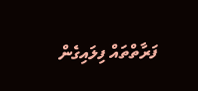ފަރާތްތައް ފިލައިގެން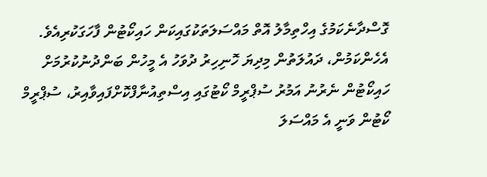ގޮސްދާނެކަމުގެ އިހްތިމާލު އޮތް މައްސަލަތަކުގައިކަން ހައިކޯޓުން ފާހަގަކުރިއެވެ.
އެހެންކަމުން، ދައުލަތުން މިދިޔަ ހޮނިހިރު ދުވަހު އެ މީހުން ބަންދުނުކުރުމަށް ހައިކޯޓުން ނެރުނު އަމުރު ސުޕްރީމް ކޯޓުގައި އިސްތިއުނާފްކޮށްފައިވާއިރު، ސުޕްރީމް ކޯޓުން ވަނީ އެ މައްސަލަ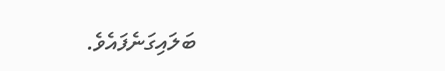ބަލައިގަނެފައެވެ.